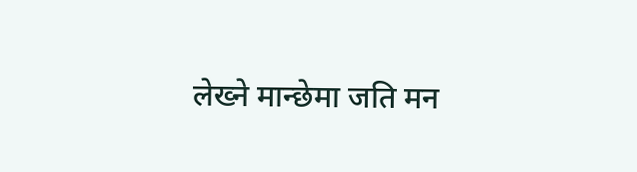लेख्ने मान्छेमा जति मन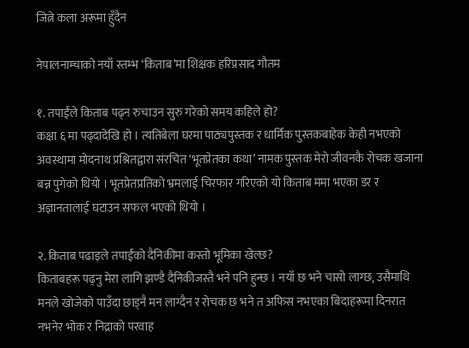जित्ने कला अरूमा हुँदैन

नेपालनाम्चाको नयाँ स्तम्भ ‘किताब’मा शिक्षक हरिप्रसाद गौतम

१. तपाईंले किताब पढ्न रुचाउन सुरु गरेको समय कहिले हो?
कक्षा ६ मा पढ्दादेखि हो । त्यतिबेला घरमा पाठ्यपुस्तक र धार्मिक पुस्तकबाहेक केही नभएको अवस्थामा मोदनाथ प्रश्रितद्वारा संरचित ‘भूतप्रेतका कथा’ नामक पुस्तक मेरो जीवनकै रोचक खजाना बन्न पुगेको थियो । भूतप्रेतप्रतिको भ्रमलाई चिरफार गरिएको यो किताब ममा भएका डर र अज्ञानतालाई घटाउन सफल भएको थियो ।

२. किताब पढाइले तपाईंको दैनिकीमा कस्तो भूमिका खेल्छ?
किताबहरू पढ्नु मेरा लागि झण्डै दैनिकीजस्तै भने पनि हुन्छ । नयाँ छ भने चासो लाग्छ, उसैमाथि मनले खोजेको पाउँदा छाड्नै मन लाग्दैन र रोचक छ भने त अफिस नभएका बिदाहरूमा दिनरात नभनेर भोक र निद्राको परवाह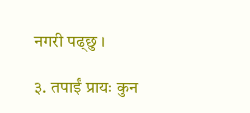नगरी पढ्छु ।

३. तपाईं प्रायः कुन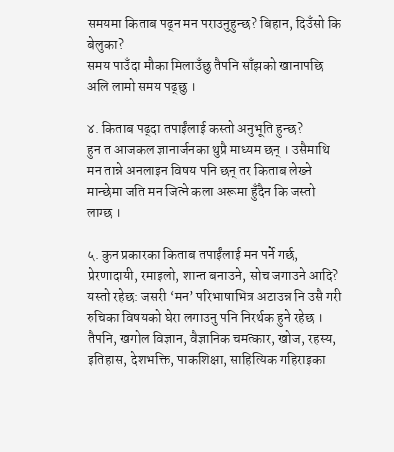समयमा किताब पढ्न मन पराउनुहुन्छ? बिहान, दिउँसो कि बेलुका?
समय पाउँदा मौका मिलाउँछु तैपनि साँझको खानापछि अलि लामो समय पढ्छु ।

४. किताब पढ्दा तपाईंलाई कस्तो अनुभूति हुन्छ?
हुन त आजकल ज्ञानार्जनका थुप्रै माध्यम छन् । उसैमाथि मन तान्ने अनलाइन विषय पनि छन् तर किताब लेख्ने मान्छेमा जति मन जित्ने कला अरूमा हुँदैन कि जस्तो लाग्छ ।

५. कुन प्रकारका किताब तपाईंलाई मन पर्ने गर्छ, प्रेरणादायी, रमाइलो, शान्त बनाउने, सोच जगाउने आदि?
यस्तो रहेछ: जसरी ‘मन’ परिभाषाभित्र अटाउन्न नि उसै गरी रुचिका विषयको घेरा लगाउनु पनि निरर्थक हुने रहेछ । तैपनि, खगोल विज्ञान, वैज्ञानिक चमत्कार, खोज, रहस्य, इतिहास, देशभक्ति, पाकशिक्षा, साहित्यिक गहिराइका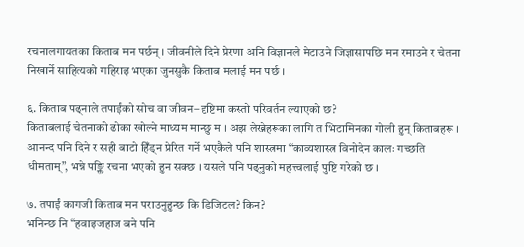रचनालगायतका किताब मन पर्छन् । जीवनीले दिने प्रेरणा अनि विज्ञानले मेटाउने जिज्ञासापछि मन रमाउने र चेतना निखार्ने साहित्यको गहिराइ भएका जुनसुकै किताब मलाई मन पर्छ ।

६. किताब पढ्नाले तपाईंको सोच वा जीवन–दृष्टिमा कस्तो परिवर्तन ल्याएको छ?
किताबलाई चेतनाको ढोका खोल्ने माध्यम मान्छु म । अझ लेख्नेहरूका लागि त भिटामिनका ग‍ोली हुन् किताबहरू । आनन्द पनि दिने र सही बाटो हिँड्न प्रेरित गर्ने भएकैले पनि शास्त्रमा “काव्यशास्त्र विनोदेन कालः गच्छति धीमताम्”, भन्ने पङ्क्ति रचना भएको हुन सक्छ । यसले पनि पढ्नुको महत्त्वलाई पुष्टि गरेको छ ।

७. तपाईं कागजी किताब मन पराउनुहुन्छ कि डिजिटल? किन?
भनिन्छ नि “हवाइजहाज बने पनि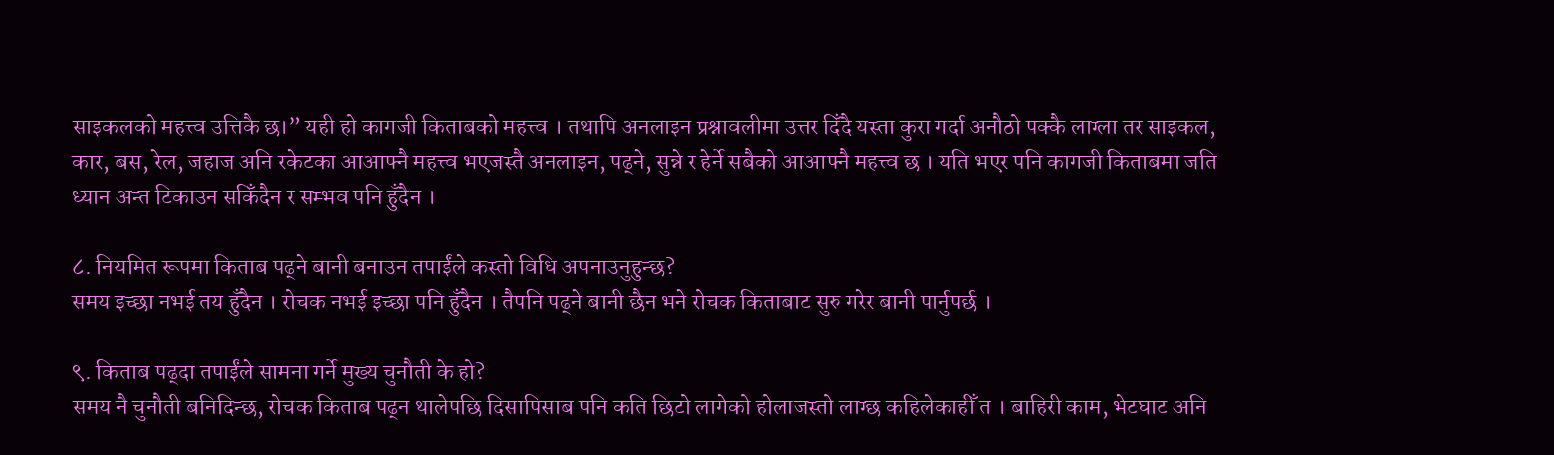साइकलको महत्त्व उत्तिकै छ।” यही हो कागजी किताबको महत्त्व । तथापि अनलाइन प्रश्नावलीमा उत्तर दिँदै यस्ता कुरा गर्दा अनौठो पक्कै लाग्ला तर साइकल, कार, बस, रेल, जहाज अनि रकेटका आआफ्नै महत्त्व भएजस्तै अनलाइन, पढ्ने, सुन्ने र हेर्ने सबैको आआफ्नै महत्त्व छ । यति भएर पनि कागजी किताबमा जति ध्यान अन्त टिकाउन सकिँदैन र सम्भव पनि हुँदैन ।

८. नियमित रूपमा किताब पढ्ने बानी बनाउन तपाईंले कस्तो विधि अपनाउनुहुन्छ?
समय इच्छा नभई तय हुँदैन । रोचक नभई इच्छा पनि हुँदैन । तैपनि पढ्ने बानी छैन भने रोचक किताबाट सुरु गरेर बानी पार्नुपर्छ ।

९. किताब पढ्दा तपाईंले सामना गर्ने मुख्य चुनौती के हो?
समय नै चुनौती बनिदिन्छ, रोचक किताब पढ्न थालेपछि दिसापिसाब पनि कति छिटो लागेको होलाजस्तो लाग्छ कहिलेकाहीँ त । बाहिरी काम, भेटघाट अनि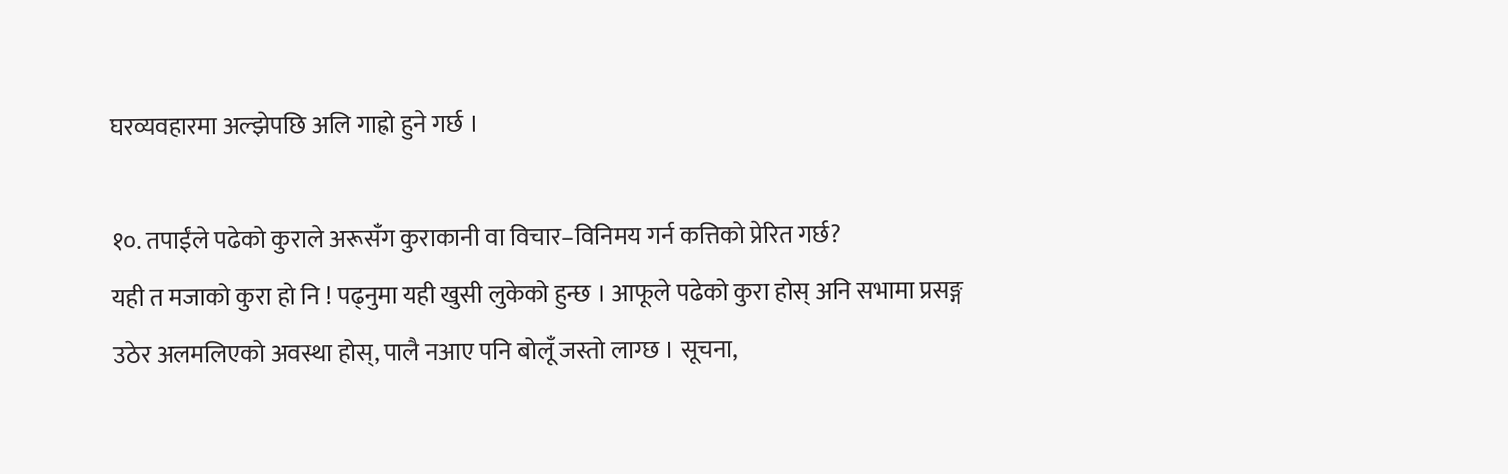घरव्यवहारमा अल्झेपछि अलि गाह्रो हुने गर्छ ।

१०. तपाईंले पढेको कुराले अरूसँग कुराकानी वा विचार–विनिमय गर्न कत्तिको प्रेरित गर्छ?
यही त मजाको कुरा हो नि ! पढ्नुमा यही खुसी लुकेको हुन्छ । आफूले पढेको कुरा होस् अनि सभामा प्रसङ्ग उठेर अलमलिएको अवस्था होस्, पालै नआए पनि बोलूँ जस्तो लाग्छ । सूचना,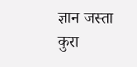ज्ञान जस्ता कुरा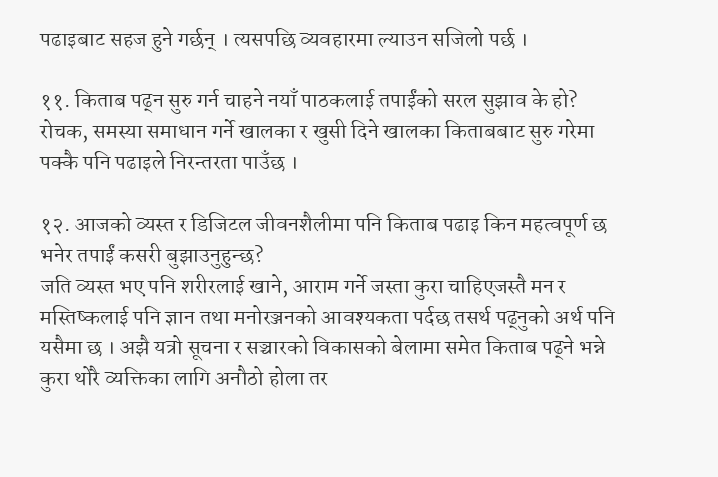पढाइबाट सहज हुने गर्छन् । त्यसपछि व्यवहारमा ल्याउन सजिलो पर्छ ।

११. किताब पढ्न सुरु गर्न चाहने नयाँ पाठकलाई तपाईंको सरल सुझाव के हो?
रोचक, समस्या समाधान गर्ने खालका र खुसी दिने खालका किताबबाट सुरु गरेमा पक्कै पनि पढाइले निरन्तरता पाउँछ ।

१२. आजको व्यस्त र डिजिटल जीवनशैलीमा पनि किताब पढाइ किन महत्वपूर्ण छ भनेर तपाईं कसरी बुझाउनुहुन्छ?
जति व्यस्त भए पनि शरीरलाई खाने, आराम गर्ने जस्ता कुरा चाहिएजस्तै मन र मस्तिष्कलाई पनि ज्ञान तथा मनोरञ्जनको आवश्यकता पर्दछ तसर्थ पढ्नुको अर्थ पनि यसैमा छ । अझै यत्रो सूचना र सञ्चारको विकासको बेलामा समेत किताब पढ्ने भन्ने कुरा थोरै व्यक्तिका लागि अनौठो होला तर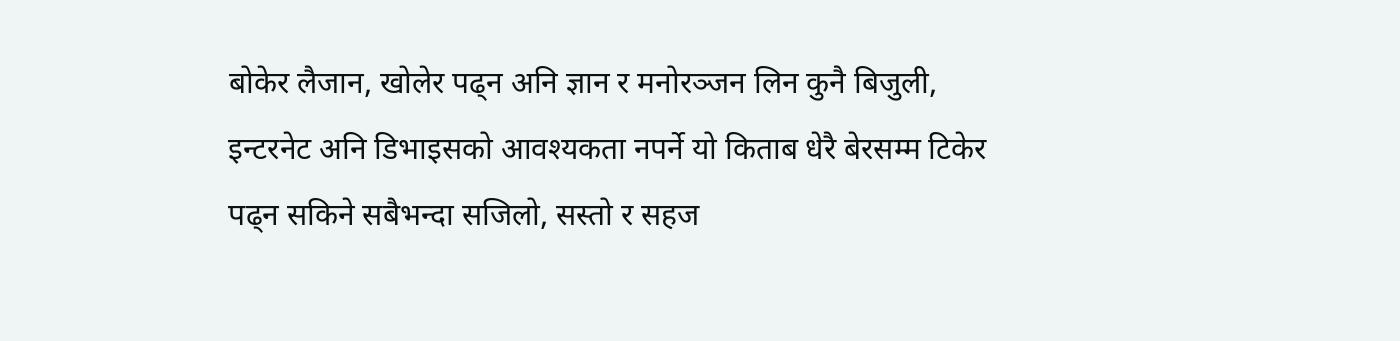बोकेर लैजान, खोलेर पढ्न अनि ज्ञान र मनोरञ्जन लिन कुनै बिजुली, इन्टरनेट अनि डिभाइसको आवश्यकता नपर्ने यो किताब धेरै बेरसम्म टिकेर पढ्न सकिने सबैभन्दा सजिलो, सस्तो र सहज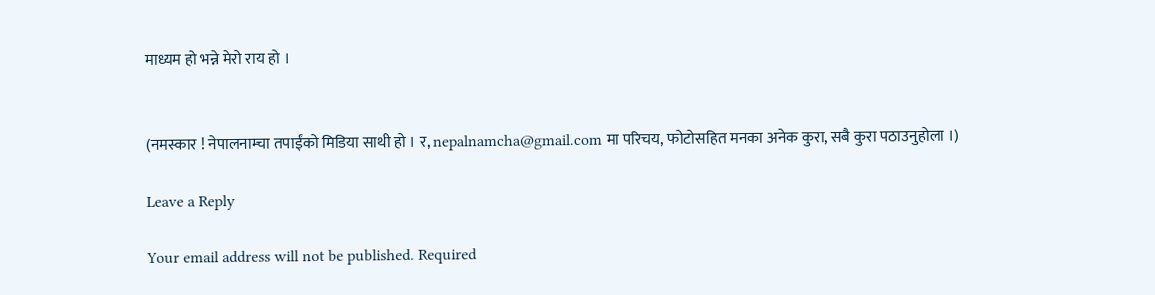माध्यम हो भन्ने मेरो राय हो ।


(नमस्कार ! नेपालनाम्चा तपाईंको मिडिया साथी हो । र, nepalnamcha@gmail.com मा परिचय, फोटोसहित मनका अनेक कुरा, सबै कुरा पठाउनुहोला ।)

Leave a Reply

Your email address will not be published. Required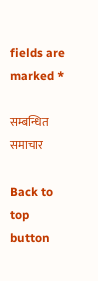fields are marked *

सम्बन्धित समाचार

Back to top button